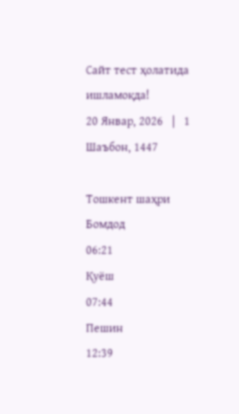Сайт тест ҳолатида ишламоқда!
20 Январ, 2026   |   1 Шаъбон, 1447

Тошкент шаҳри
Бомдод
06:21
Қуёш
07:44
Пешин
12:39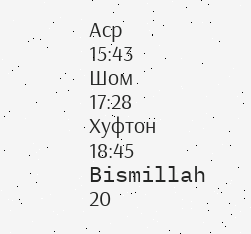Аср
15:43
Шом
17:28
Хуфтон
18:45
Bismillah
20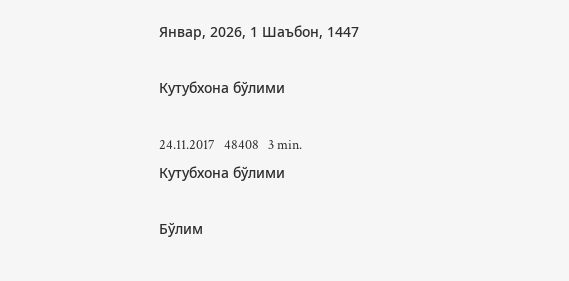Январ, 2026, 1 Шаъбон, 1447

Кутубхона бўлими

24.11.2017   48408   3 min.
Кутубхона бўлими

Бўлим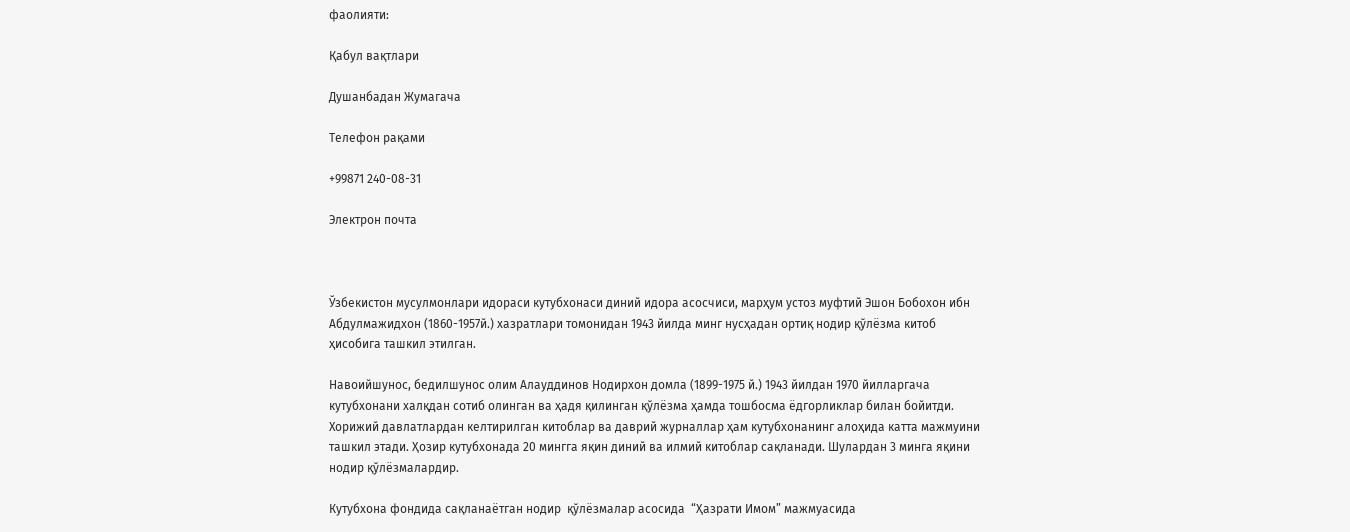фаолияти:

Қабул вақтлари

Душанбадан Жумагача

Телефон рақами

+99871 240-08-31

Электрон почта



Ўзбекистон мусулмонлари идораси кутубхонаси диний идора асосчиси, марҳум устоз муфтий Эшон Бобохон ибн Абдулмажидхон (1860-1957й.) хазратлари томонидан 1943 йилда минг нусҳадан ортиқ нодир қўлёзма китоб ҳисобига ташкил этилган.

Навоийшунос, бедилшунос олим Алауддинов Нодирхон домла (1899-1975 й.) 1943 йилдан 1970 йилларгача кутубхонани халқдан сотиб олинган ва ҳадя қилинган қўлёзма ҳамда тошбосма ёдгорликлар билан бойитди. Хорижий давлатлардан келтирилган китоблар ва даврий журналлар ҳам кутубхонанинг алоҳида катта мажмуини ташкил этади. Ҳозир кутубхонада 20 мингга яқин диний ва илмий китоблар сақланади. Шулардан 3 минга яқини нодир қўлёзмалардир.

Кутубхона фондида сақланаётган нодир  қўлёзмалар асосида  “Ҳазрати Имом” мажмуасида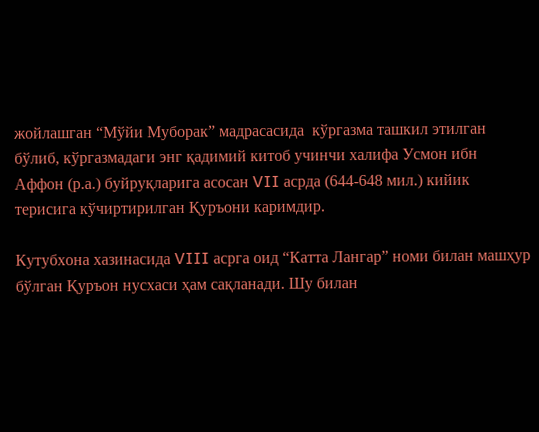жойлашган “Мўйи Муборак” мадрасасида  кўргазма ташкил этилган бўлиб, кўргазмадаги энг қадимий китоб учинчи халифа Усмон ибн Аффон (р.а.) буйруқларига асосан VII асрда (644-648 мил.) кийик терисига кўчиртирилган Қуръони каримдир.

Кутубхона хазинасида VIII асрга оид “Катта Лангар” номи билан машҳур бўлган Қуръон нусхаси ҳам сақланади. Шу билан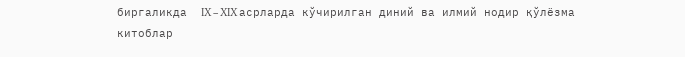биргаликда  IX – XIX асрларда кўчирилган диний ва илмий нодир қўлёзма китоблар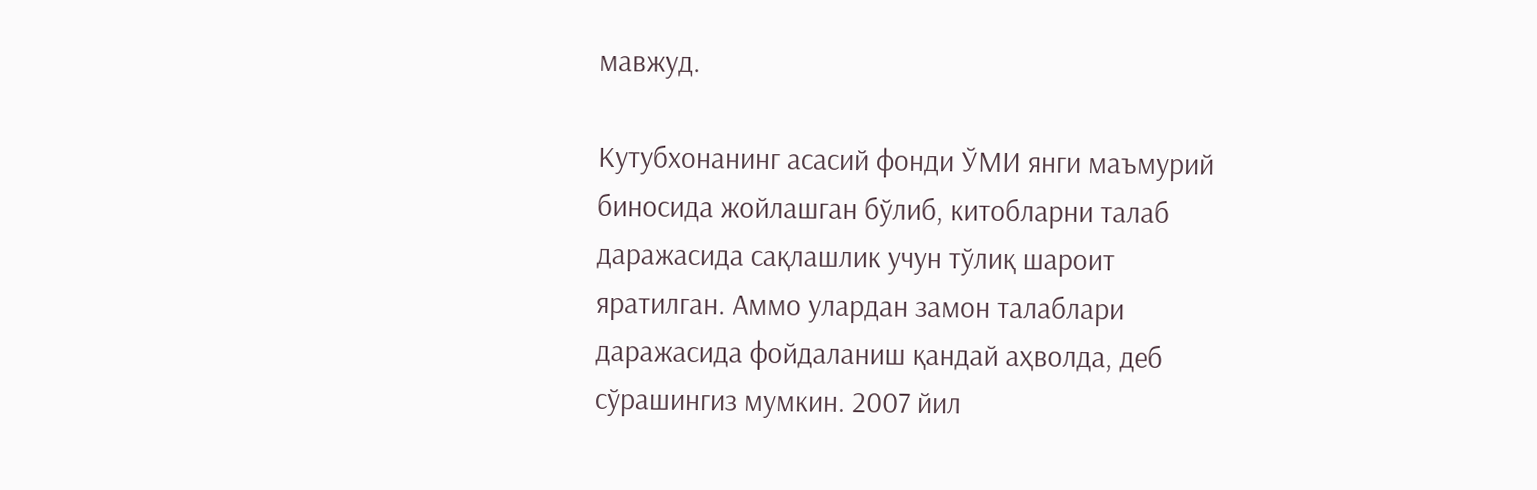мавжуд.

Кутубхонанинг асасий фонди ЎМИ янги маъмурий биносида жойлашган бўлиб, китобларни талаб даражасида сақлашлик учун тўлиқ шароит яратилган. Аммо улардан замон талаблари даражасида фойдаланиш қандай аҳволда, деб сўрашингиз мумкин. 2007 йил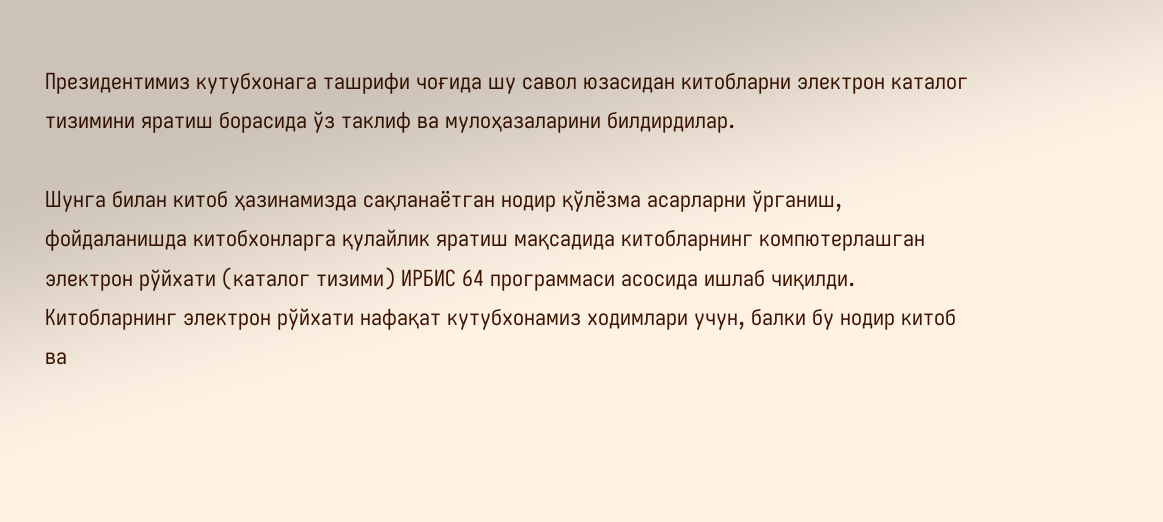Президентимиз кутубхонага ташрифи чоғида шу савол юзасидан китобларни электрон каталог тизимини яратиш борасида ўз таклиф ва мулоҳазаларини билдирдилар.

Шунга билан китоб ҳазинамизда сақланаётган нодир қўлёзма асарларни ўрганиш, фойдаланишда китобхонларга қулайлик яратиш мақсадида китобларнинг компютерлашган электрон рўйхати (каталог тизими) ИРБИС 64 программаси асосида ишлаб чиқилди. Китобларнинг электрон рўйхати нафақат кутубхонамиз ходимлари учун, балки бу нодир китоб ва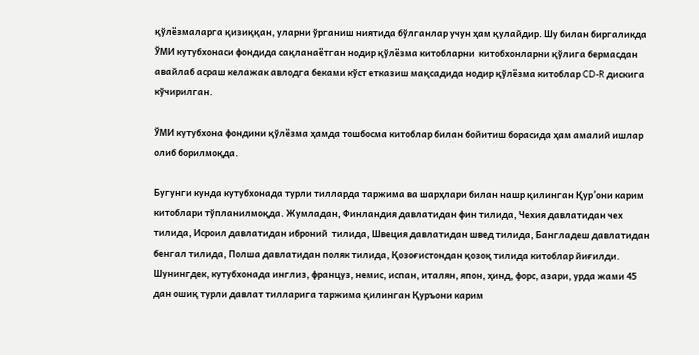қўлёзмаларга қизиққан, уларни ўрганиш ниятида бўлганлар учун ҳам қулайдир. Шу билан биргаликда ЎМИ кутубхонаси фондида сақланаётган нодир қўлёзма китобларни  китобхонларни қўлига бермасдан авайлаб асраш келажак авлодга беками кўст етказиш мақсадида нодир қўлёзма китоблар CD-R дискига кўчирилган.

ЎМИ кутубхона фондини қўлёзма ҳамда тошбосма китоблар билан бойитиш борасида ҳам амалий ишлар олиб борилмоқда.

Бугунги кунда кутубхонада турли тилларда таржима ва шарҳлари билан нашр қилинган Қур’они карим китоблари тўпланилмоқда. Жумладан, Финландия давлатидан фин тилида, Чехия давлатидан чех тилида, Исроил давлатидан иброний  тилида, Швеция давлатидан швед тилида, Бангладеш давлатидан бенгал тилида, Полша давлатидан поляк тилида, Қозоғистондан қозоқ тилида китоблар йиғилди. Шунингдек, кутубхонада инглиз, француз, немис, испан, италян, япон, ҳинд, форс, азари, урда жами 45 дан ошиқ турли давлат тилларига таржима қилинган Қуръони карим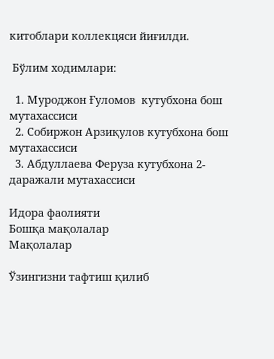китоблари коллекцяси йиғилди.

 Бўлим ходимлари:

  1. Муроджон Ғуломов  кутубхона бош мутахассиси
  2. Собиржон Арзиқулов кутубхона бош мутахассиси
  3. Абдуллаева Феруза кутубхона 2-даражали мутахассиси

Идора фаолияти
Бошқа мақолалар
Мақолалар

Ўзингизни тафтиш қилиб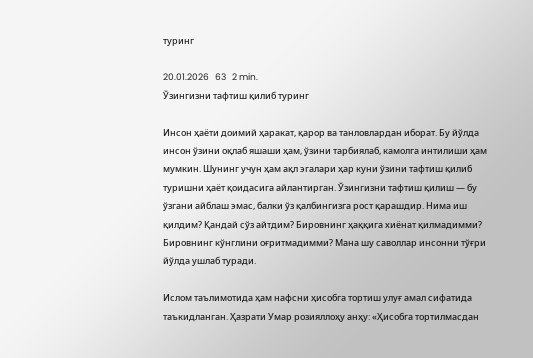туринг

20.01.2026   63   2 min.
Ўзингизни тафтиш қилиб туринг

Инсон ҳаёти доимий ҳаракат, қарор ва танловлардан иборат. Бу йўлда инсон ўзини оқлаб яшаши ҳам, ўзини тарбиялаб, камолга интилиши ҳам мумкин. Шунинг учун ҳам ақл эгалари ҳар куни ўзини тафтиш қилиб туришни ҳаёт қоидасига айлантирган. Ўзингизни тафтиш қилиш — бу ўзгани айблаш эмас, балки ўз қалбингизга рост қарашдир. Нима иш қилдим? Қандай сўз айтдим? Бировнинг ҳаққига хиёнат қилмадимми? Бировнинг кўнглини оғритмадимми? Мана шу саволлар инсонни тўғри йўлда ушлаб туради.

Ислом таълимотида ҳам нафсни ҳисобга тортиш улуғ амал сифатида таъкидланган. Ҳазрати Умар розияллоҳу анҳу: «Ҳисобга тортилмасдан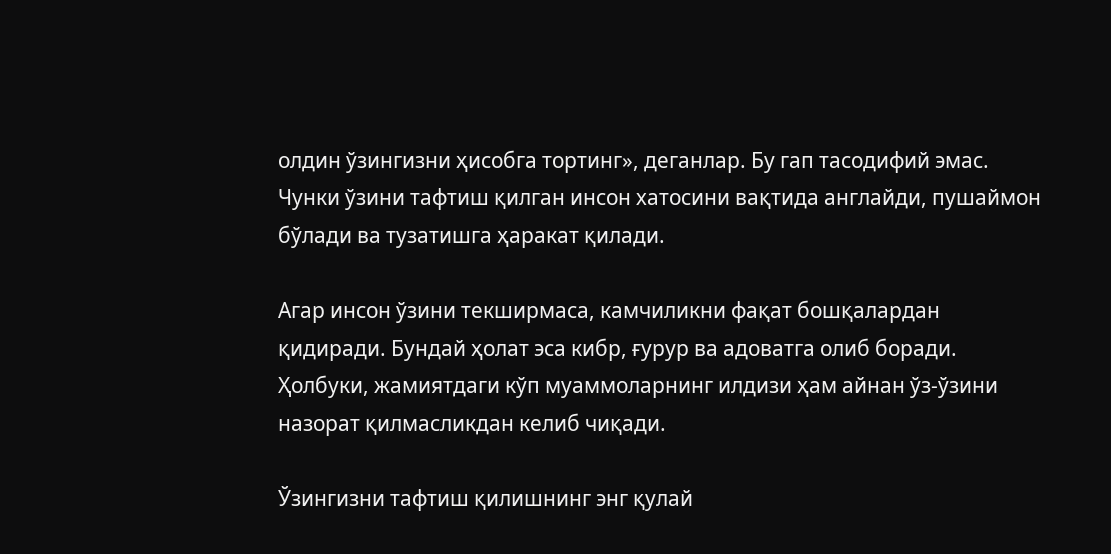олдин ўзингизни ҳисобга тортинг», деганлар. Бу гап тасодифий эмас. Чунки ўзини тафтиш қилган инсон хатосини вақтида англайди, пушаймон бўлади ва тузатишга ҳаракат қилади.

Агар инсон ўзини текширмаса, камчиликни фақат бошқалардан қидиради. Бундай ҳолат эса кибр, ғурур ва адоватга олиб боради. Ҳолбуки, жамиятдаги кўп муаммоларнинг илдизи ҳам айнан ўз-ўзини назорат қилмасликдан келиб чиқади.

Ўзингизни тафтиш қилишнинг энг қулай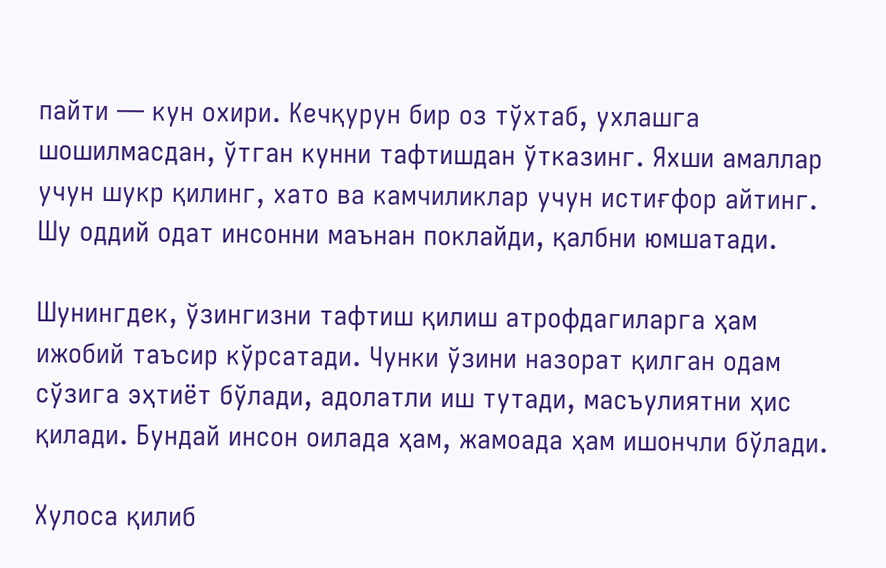пайти — кун охири. Кечқурун бир оз тўхтаб, ухлашга шошилмасдан, ўтган кунни тафтишдан ўтказинг. Яхши амаллар учун шукр қилинг, хато ва камчиликлар учун истиғфор айтинг. Шу оддий одат инсонни маънан поклайди, қалбни юмшатади.

Шунингдек, ўзингизни тафтиш қилиш атрофдагиларга ҳам ижобий таъсир кўрсатади. Чунки ўзини назорат қилган одам сўзига эҳтиёт бўлади, адолатли иш тутади, масъулиятни ҳис қилади. Бундай инсон оилада ҳам, жамоада ҳам ишончли бўлади.

Хулоса қилиб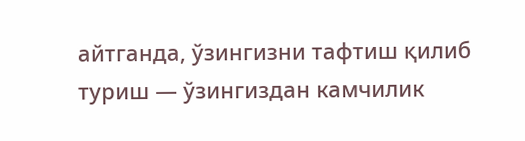айтганда, ўзингизни тафтиш қилиб туриш — ўзингиздан камчилик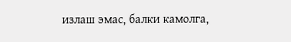излаш эмас, балки камолга,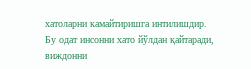хатоларни камайтиришга интилишдир. Бу одат инсонни хато йўлдан қайтаради, виждонни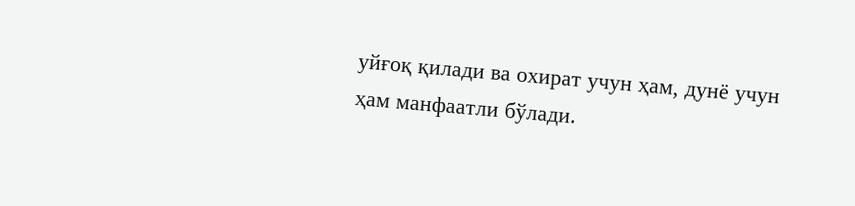уйғоқ қилади ва охират учун ҳам, дунё учун ҳам манфаатли бўлади.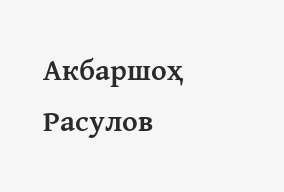Акбаршоҳ Расулов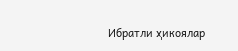Ибратли ҳикоялар